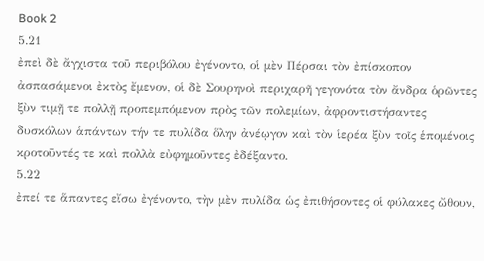Book 2
5.21
ἐπεὶ δὲ ἄγχιστα τοῦ περιβόλου ἐγένοντο, οἱ μὲν Πέρσαι τὸν ἐπίσκοπον ἀσπασάμενοι ἐκτὸς ἔμενον, οἱ δὲ Σουρηνοὶ περιχαρῆ γεγονότα τὸν ἄνδρα ὁρῶντες ξὺν τιμῇ τε πολλῇ προπεμπόμενον πρὸς τῶν πολεμίων, ἀφροντιστήσαντες δυσκόλων ἁπάντων τήν τε πυλίδα ὅλην ἀνέῳγον καὶ τὸν ἱερέα ξὺν τοῖς ἑπομένοις κροτοῦντές τε καὶ πολλὰ εὐφημοῦντες ἐδέξαντο.
5.22
ἐπεί τε ἅπαντες εἴσω ἐγένοντο, τὴν μὲν πυλίδα ὡς ἐπιθήσοντες οἱ φύλακες ὤθουν,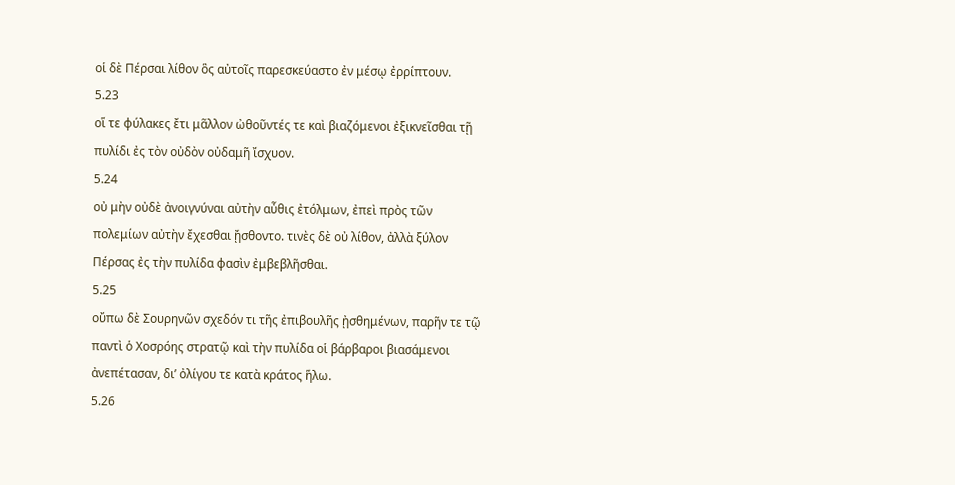οἱ δὲ Πέρσαι λίθον ὃς αὐτοῖς παρεσκεύαστο ἐν μέσῳ ἐρρίπτουν.
5.23
οἵ τε φύλακες ἔτι μᾶλλον ὠθοῦντές τε καὶ βιαζόμενοι ἐξικνεῖσθαι τῇ πυλίδι ἐς τὸν οὐδὸν οὐδαμῆ ἴσχυον.
5.24
οὐ μὴν οὐδὲ ἀνοιγνύναι αὐτὴν αὖθις ἐτόλμων, ἐπεὶ πρὸς τῶν πολεμίων αὐτὴν ἔχεσθαι ᾔσθοντο. τινὲς δὲ οὐ λίθον, ἀλλὰ ξύλον Πέρσας ἐς τὴν πυλίδα φασὶν ἐμβεβλῆσθαι.
5.25
οὔπω δὲ Σουρηνῶν σχεδόν τι τῆς ἐπιβουλῆς ᾐσθημένων, παρῆν τε τῷ παντὶ ὁ Χοσρόης στρατῷ καὶ τὴν πυλίδα οἱ βάρβαροι βιασάμενοι ἀνεπέτασαν, δι’ ὀλίγου τε κατὰ κράτος ἥλω.
5.26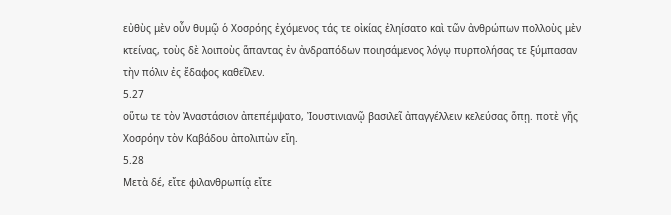εὐθὺς μὲν οὖν θυμῷ ὁ Χοσρόης ἐχόμενος τάς τε οἰκίας ἐληίσατο καὶ τῶν ἀνθρώπων πολλοὺς μὲν κτείνας, τοὺς δὲ λοιποὺς ἅπαντας ἐν ἀνδραπόδων ποιησάμενος λόγῳ πυρπολήσας τε ξύμπασαν τὴν πόλιν ἐς ἔδαφος καθεῖλεν.
5.27
οὕτω τε τὸν Ἀναστάσιον ἀπεπέμψατο, Ἰουστινιανῷ βασιλεῖ ἀπαγγέλλειν κελεύσας ὅπῃ. ποτὲ γῆς Χοσρόην τὸν Καβάδου ἀπολιπὼν εἴη.
5.28
Μετὰ δέ, εἴτε φιλανθρωπίᾳ εἴτε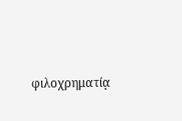φιλοχρηματίᾳ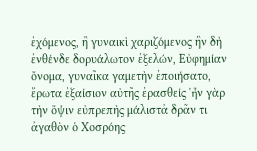ἐχόμενος, ἢ γυναικὶ χαριζόμενος ἣν δὴ ἐνθένδε δορυάλωτον ἐξελών, Εὐφημίαν ὄνομα, γυναῖκα γαμετὴν ἐποιήσατο, ἔρωτα ἐξαίσιον αὐτῆς ἐρασθείς ʽἦν γὰρ τὴν ὄψιν εὐπρεπὴς μάλιστἀ δρᾶν τι ἀγαθὸν ὁ Χοσρόης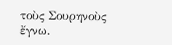τοὺς Σουρηνοὺς ἔγνω.